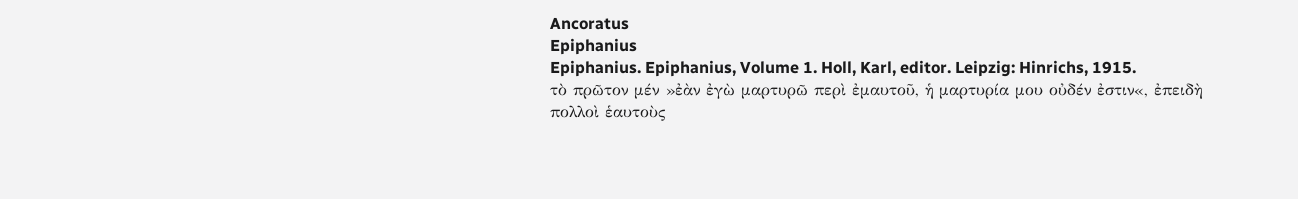Ancoratus
Epiphanius
Epiphanius. Epiphanius, Volume 1. Holl, Karl, editor. Leipzig: Hinrichs, 1915.
τὸ πρῶτον μέν »ἐὰν ἐγὼ μαρτυρῶ περὶ ἐμαυτοῦ, ἡ μαρτυρία μου οὐδέν ἐστιν«, ἐπειδὴ πολλοὶ ἑαυτοὺς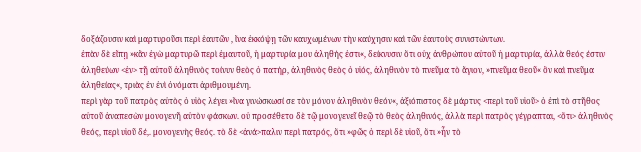δοξάζουσιν καὶ μαρτυροῦσι περὶ ἑαυτῶν , ἴνα ἐκκόψῃ τῶν καυχωμένων τὴν καύχησιν καὶ τῶν ἑαυτοὺς συνιστώντων.
ἐπὰν δὲ εἴπῃ »κἂν ἐγὼ μαρτυρῶ περὶ ἐμαυτοῦ, ἡ μαρτυρία μου ἀληθής ἐστι«, δείκνυσιν ὅτι οὐχ ἀνθρώπου αὐτοῦ ἠ μαρτυρία, ἀλλὰ θεός έστιν ἀληθεύων <ἐν> τῇ αὐτοῦ ἀληθινὸς τοίνυν θεὸς ὁ πατήρ, ἀληθινὸς θεὸς ὁ υἱός, ἀληθινὸν τὸ πνεῦμα τὸ ἅγιον, »πνεῦμα θεοῦ« ὂν καὶ πνεῦμα ἀληθείας«, τριὰς ἐν ἐνὶ ὀνόματι ἀριθμουμένη.
περὶ γὰρ τοῦ πατρὸς αὐτὸς ὁ υἱὸς λέγει »ἵνα γινώσκωσί σε τὸν μόνον ἀληθινὸν θεόν«, ἀξιόπιστος δὲ μάρτυς <περὶ τοῦ υἱοῦ> ὁ ἐπὶ τὸ στῆθος αὐτοῦ ἀναπεσὼν μονογενῆ αὐτὸν φάσκων. οὐ προσέθετο δὲ τῷ μονογενεῖ θεῷ τὸ θεὸς ἀληθινός, ἀλλὰ περὶ πατρὸς γέγραπται, <ὄτι> ἀληθινὸς θεός, περὶ υἱοῦ δέ,. μονογενὴς θεός. τὸ δὲ <ἀνά>παλιν περὶ πατρός, ὅτι »φῶς ὁ περὶ δὲ υἱοῦ, ὅτι »ἦν τὸ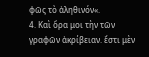φῶς τὸ ἀληθινόν«.
4. Καὶ ὅρα μοι τὴν τῶν γραφῶν ἀκρίβειαν. ἔστι μὲν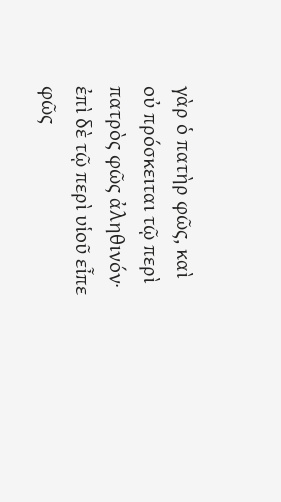γὰρ ὁ πατὴρ φῶς, καὶ οὐ πρόσκειται τῷ περὶ πατρὸς φῶς ἀληθινόν· ἐπὶ δὲ τῷ περὶ υἱοῦ εἶπε φῶς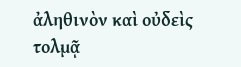ἀληθινὸν καὶ οὐδεὶς τολμᾷ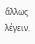ἄλλως λέγειν.